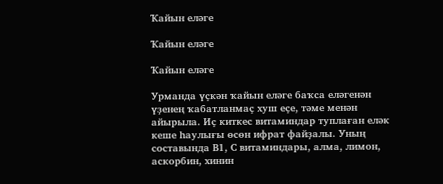Ҡайын еләге

Ҡайын еләге

Ҡайын еләге

Урманда үҫкән ҡайын еләге баҡса еләгенән үҙенең ҡабатланмаҫ хуш еҫе, тәме менән айырыла. Иҫ киткес витаминдар туплаған еләк кеше һаулығы өсөн ифрат файҙалы. Уның составында В1, С витаминдары, алма, лимон, аскорбин, хинин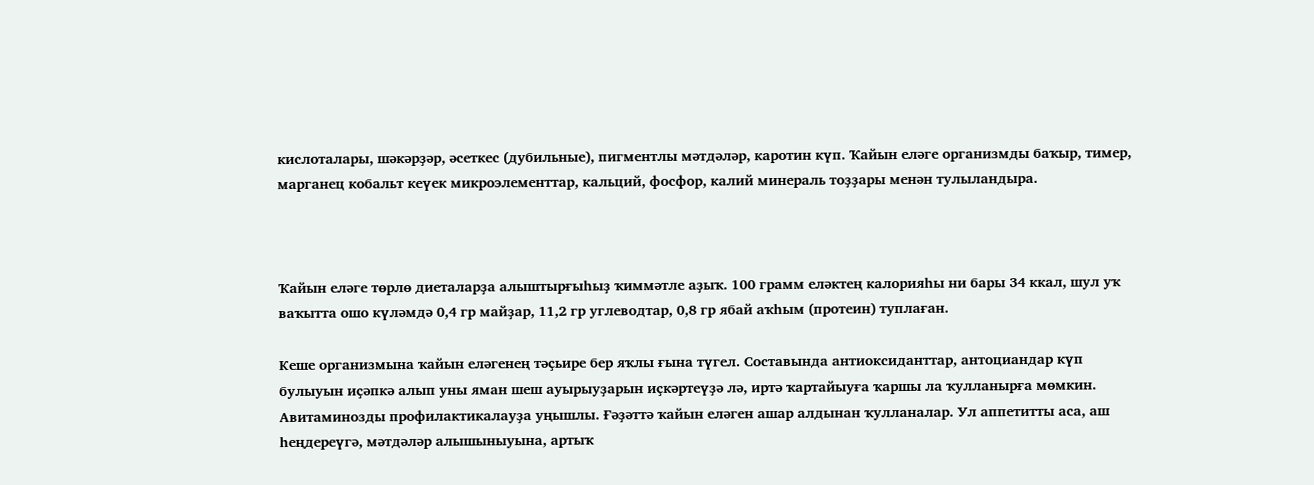кислоталары, шәкәрҙәр, әсеткес (дубильные), пигментлы мәтдәләр, каротин күп. Ҡайын еләге организмды баҡыр, тимер, марганец кобальт кеүек микроэлементтар, кальций, фосфор, калий минераль тоҙҙары менән тулыландыра.



Ҡайын еләге төрлө диеталарҙа алыштырғыһыҙ ҡиммәтле аҙыҡ. 100 грамм еләктең калорияһы ни бары 34 ккал, шул уҡ ваҡытта ошо күләмдә 0,4 гр майҙар, 11,2 гр углеводтар, 0,8 гр ябай аҡһым (протеин) туплаған.

Кеше организмына ҡайын еләгенең тәҫьире бер яҡлы ғына түгел. Составында антиоксиданттар, антоциандар күп булыуын иҫәпкә алып уны яман шеш ауырыуҙарын иҫкәртеүҙә лә, иртә ҡартайыуға ҡаршы ла ҡулланырға мөмкин. Авитаминозды профилактикалауҙа уңышлы. Ғәҙәттә ҡайын еләген ашар алдынан ҡулланалар. Ул аппетитты аса, аш һеңдереүгә, мәтдәләр алышыныуына, артыҡ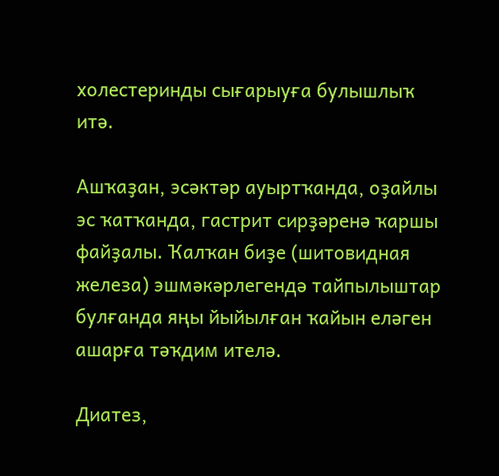холестеринды сығарыуға булышлыҡ итә.

Ашҡаҙан, эсәктәр ауыртҡанда, оҙайлы эс ҡатҡанда, гастрит сирҙәренә ҡаршы файҙалы. Ҡалҡан биҙе (шитовидная железа) эшмәкәрлегендә тайпылыштар булғанда яңы йыйылған ҡайын еләген ашарға тәҡдим ителә.

Диатез,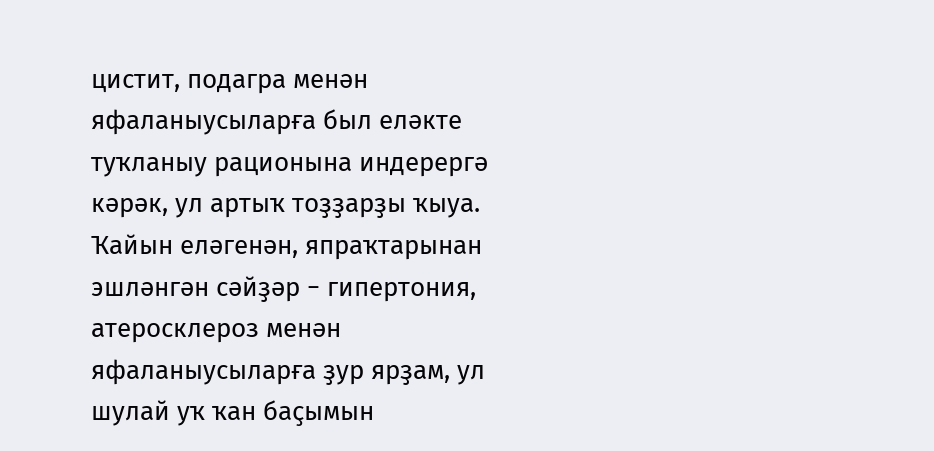цистит, подагра менән яфаланыусыларға был еләкте туҡланыу рационына индерергә кәрәк, ул артыҡ тоҙҙарҙы ҡыуа. Ҡайын еләгенән, япраҡтарынан эшләнгән сәйҙәр − гипертония, атеросклероз менән яфаланыусыларға ҙур ярҙам, ул шулай уҡ ҡан баҫымын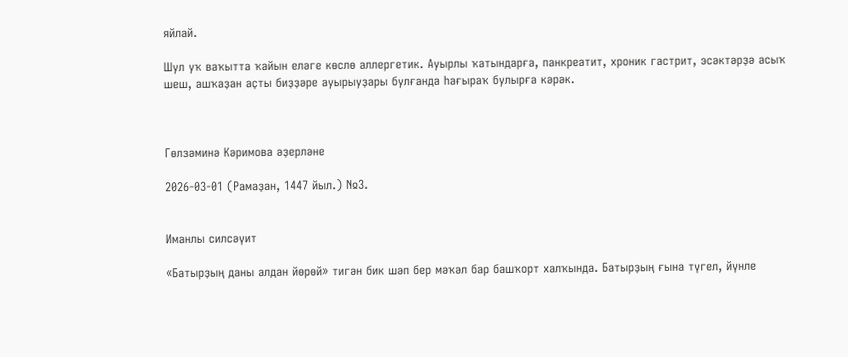яйлай.

Шул уҡ ваҡытта ҡайын еләге көслө аллергетик. Ауырлы ҡатындарға, панкреатит, хроник гастрит, эсәктәрҙә асыҡ шеш, ашҡаҙан аҫты биҙҙәре ауырыуҙары булғанда һағыраҡ булырға кәрәк.



Гөлзәминә Кәримова әҙерләне

2026-03-01 (Рамаҙан, 1447 йыл.) №3.


Иманлы силсәүит

«Батырҙың даны алдан йөрөй» тигән бик шәп бер мәҡәл бар башҡорт халҡында. Батырҙың ғына түгел, йүнле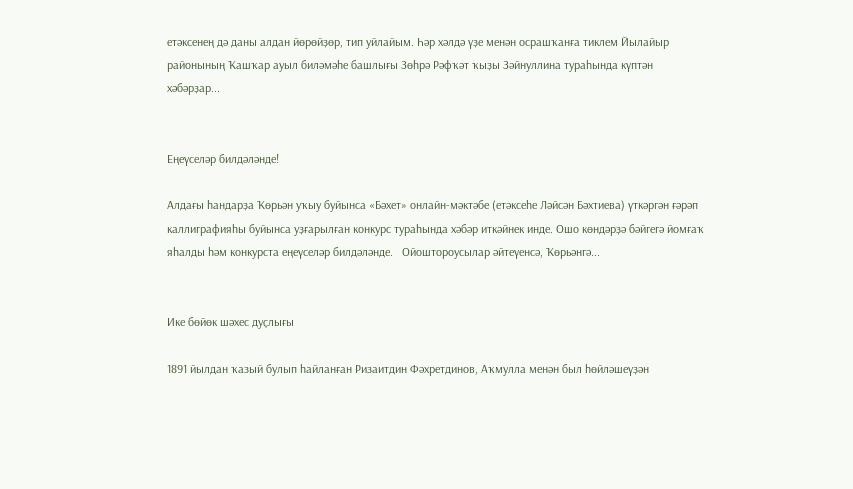етәксенең дә даны алдан йөрөйҙөр, тип уйлайым. Һәр хәлдә үҙе менән осрашҡанға тиклем Йылайыр районының Ҡашҡар ауыл биләмәһе башлығы Зөһрә Рәфҡәт ҡыҙы Зәйнуллина тураһында күптән хәбәрҙар...


Еңеүселәр билдәләнде!

Алдағы һандарҙа Ҡөрьән уҡыу буйынса «Бәхет» онлайн-мәктәбе (етәксеһе Ләйсән Бәхтиева) үткәргән ғәрәп каллиграфияһы буйынса уҙғарылған конкурс тураһында хәбәр иткәйнек инде. Ошо көндәрҙә бәйгегә йомғаҡ яһалды һәм конкурста еңеүселәр билдәләнде.   Ойоштороусылар әйтеүенсә, Ҡөрьәнгә...


Ике бөйөк шәхес дуҫлығы

1891 йылдан ҡазый булып һайланған Ризаитдин Фәхретдинов, Аҡмулла менән был һөйләшеүҙән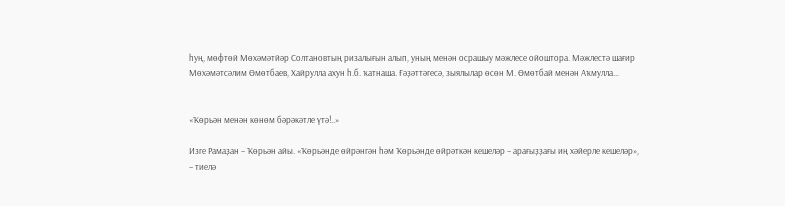һуң, мөфтөй Мөхәмәтйәр Солтановтың ризалығын алып, уның менән осрашыу мәжлесе ойоштора. Мәжлестә шағир Мөхәмәтсәлим Өмөтбаев, Хайрулла ахун һ.б. ҡатнаша. Ғәҙәттәгесә, зыялылар өсөн М. Өмөтбай менән Аҡмулла...


«Ҡөрьән менән көнөм бәрәкәтле үтә!..»

Изге Рамаҙан – Ҡөрьән айы. «Ҡөрьәнде өйрәнгән һәм Ҡөрьәнде өйрәткән кешеләр – арағыҙҙағы иң хәйерле кешеләр», – тиелә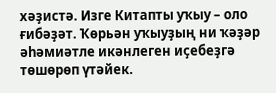хәҙистә. Изге Китапты уҡыу – оло ғибәҙәт. Ҡөрьән уҡыуҙың ни ҡәҙәр әһәмиәтле икәнлеген иҫебеҙгә төшөрөп үтәйек.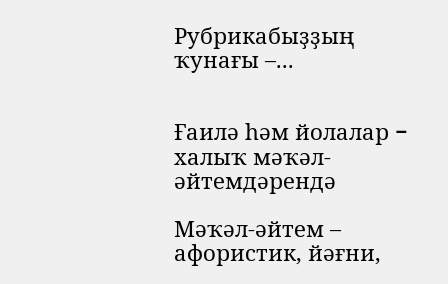Рубрикабыҙҙың ҡунағы –...


Ғаилә һәм йолалар − халыҡ мәҡәл-әйтемдәрендә

Мәҡәл-әйтем – афористик, йәғни,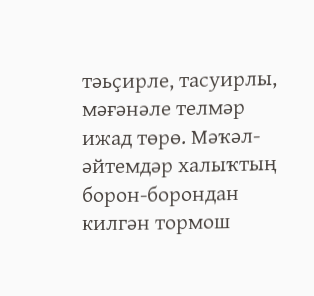тәьҫирле, тасуирлы, мәғәнәле телмәр ижад төрө. Мәҡәл-әйтемдәр халыҡтың борон-борондан килгән тормош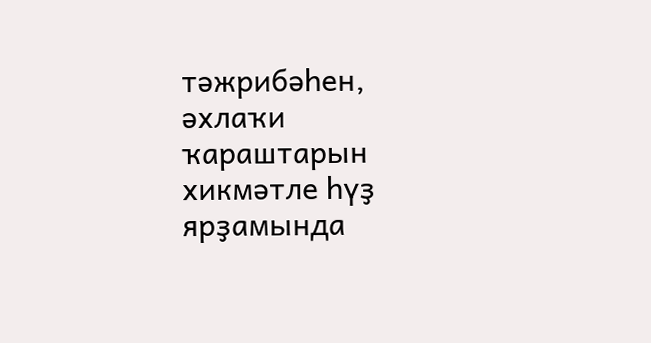тәжрибәһен, әхлаҡи ҡараштарын хикмәтле һүҙ ярҙамында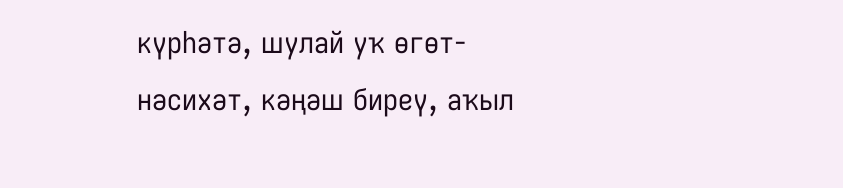күрһәтә, шулай уҡ өгөт-нәсихәт, кәңәш биреү, аҡыл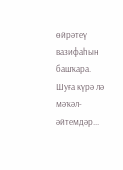өйрәтеү вазифаһын башҡара. Шуға күрә лә мәҡәл-әйтемдәр...